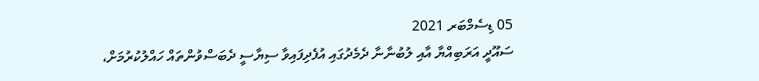05 ޑިސެމްބަރ 2021
ސައޫދީ އަރަބިއްޔާ އާއި ލުބުނާނާ ދެމެދުގައި އުފެދިފައިވާ ސިޔާސީ ދެބަސްވުންތައް ހައްލުކުރުމަށް،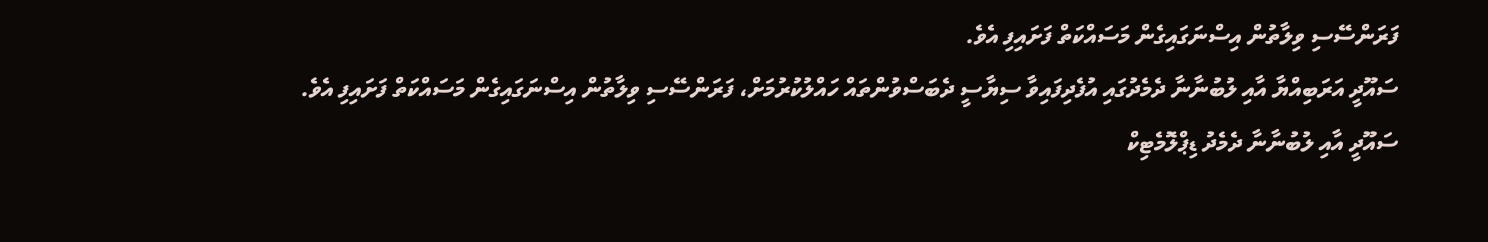ފަރަންސޭސި ވިލާތުން އިސްނަގައިގެން މަސައްކަތް ފަށައިފި އެވެ.
ސައޫދީ އަރަބިއްޔާ އާއި ލުބުނާނާ ދެމެދުގައި އުފެދިފައިވާ ސިޔާސީ ދެބަސްވުންތައް ހައްލުކުރުމަށް، ފަރަންސޭސި ވިލާތުން އިސްނަގައިގެން މަސައްކަތް ފަށައިފި އެވެ.
ސައޫދީ އާއި ލުބުނާނާ ދެމެދު ޑިޕްލޮމެޓިކް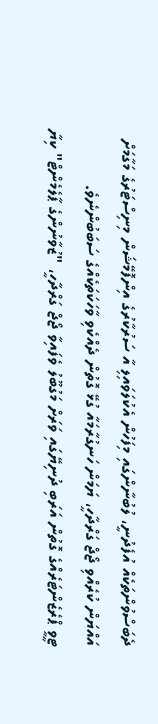ދެބަސްވުންތަކެއް އުފެދުނީ، ލުބުނާންގައި މިފަހުން އެކުލަވައިލި އާ ސަރުކާރުގެ އިންފޮމޭޝަން މިނިސްޓަރުގެ މަގާމަށް އައްޔަން ކުރެއްވި ޖޯޖް ގަރްދާހީ، ޔަމަން ހަނގުރާމައާ ގުޅޭ ގޮތުން ދެއްކެވި ވާހަކަތަކެއްގެ ސަބަބުންނެވެ.
ޓީވީ ޕްރެޒެންޓަރެއްގެ ގޮތުން އަރަބި ދުނިޔޭގައި ވަރަށް މަގުބޫލު ވެފައިވާ ޖޯޖް ގަރްދާހީ، "ޒުވާނުންގެ ޕާލެމެންޓް" ކިޔާ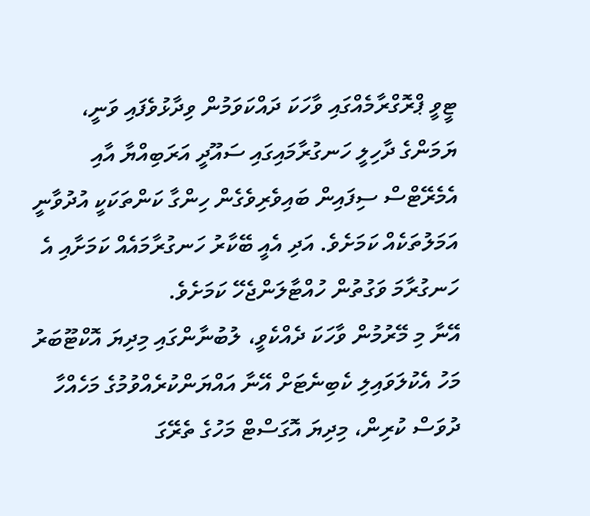ޓީވީ ޕްރޮގްރާމެއްގައި ވާހަކަ ދައްކަވަމުން ވިދާޅުވެފައި ވަނީ، ޔަމަންގެ ދާހިލީ ހަނގުރާމައިގައި ސައޫދީ އަރަބިއްޔާ އާއި އެމެރޭޓްސް ސިފައިން ބައިވެރިވެގެން ހިންގާ ކަންތަކަކީ އުދުވާނީ އަމަލުތަކެއް ކަމަށެވެ. އަދި އެއީ ބޭކާރު ހަނގުރާމައެއް ކަމަށާއި އެ ހަނގުރާމަ ވަގުތުން ހުއްޓާލަންޖެހޭ ކަމަށެވެ.
އޭނާ މި މޭރުމުން ވާހަކަ ދެއްކެވީ، ލުބުނާންގައި މިދިޔަ އޮކްޓޫބަރު މަހު އެކުލަވައިލި ކެބިނެޓަށް އޭނާ އައްޔަންކުރެއްވުމުގެ މަހެއްހާ ދުވަސް ކުރިން، މިދިޔަ އޮގަސްޓް މަހުގެ ތެރޭގަ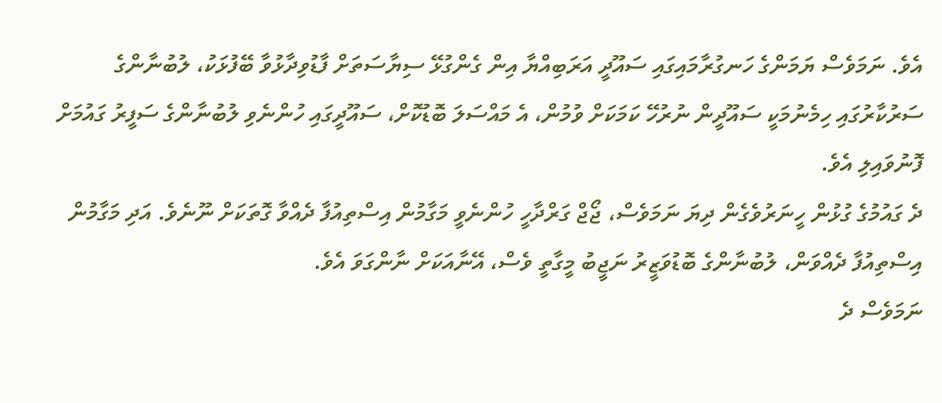އެވެ. ނަމަވެސް ޔަމަންގެ ހަނގުރާމައިގައި ސައޫދީ އަރަބިއްޔާ އިން ގެންގުޅޭ ސިޔާސަތަށް ފާޑުވިދާޅުވާ ބޭފުޅަކު، ލުބުނާންގެ ސަރުކާރުގައި ހިމެނުމަކީ ސައޫދީން ނުރުހޭ ކަމަކަށް ވުމުން، އެ މައްސަލަ ބޮޑުކޮށް، ސައޫދީގައި ހުންނެވި ލުބުނާންގެ ސަފީރު ގައުމަށް ފޮނުވައިލި އެވެ.
ދެ ގައުމުގެ ގުޅުން ހީނަރުވެގެން ދިޔަ ނަމަވެސް، ޖޯޖް ގަރްދާހީ ހުންނެވީ މަގާމުން އިސްތިއުފާ ދެއްވާ ގޮތަކަށް ނޫނެވެ. އަދި މަގާމުން އިސްތިއުފާ ދެއްވަން، ލުބުނާންގެ ބޮޑުވަޒީރު ނަޖީބު މީގާތީ ވެސް، އޭނާއަކަށް ނާންގަވަ އެވެ.
ނަމަވެސް ދެ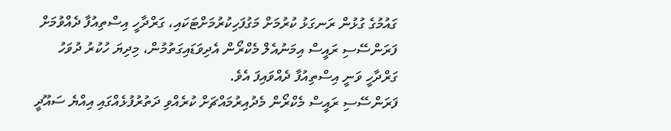ގައުމުގެ ގުޅުން ރަނގަޅު ކުރުމަށް މަގުފަހިކުރުމަށްޓަކައި، ގަރްދާހީ އިސްތިއުފާ ދެއްވުމަށް ފަރަންސޭސި ރައީސް އިމަނުއެލް މެކްރޯން އެދިވަޑައިގަތުމުން، މިދިޔަ ހުކުރު ދުވަހު ގަރްދާހީ ވަނީ އިސްތިއުފާ ދެއްވައިފަ އެވެ.
ފަރަންސޭސި ރައީސް މެކްރޯން މެދުއިރުމައްޗަށް ކުރެއްވި ދަތުރުފުޅެއްގައި އިއްޔެ ސައޫދީ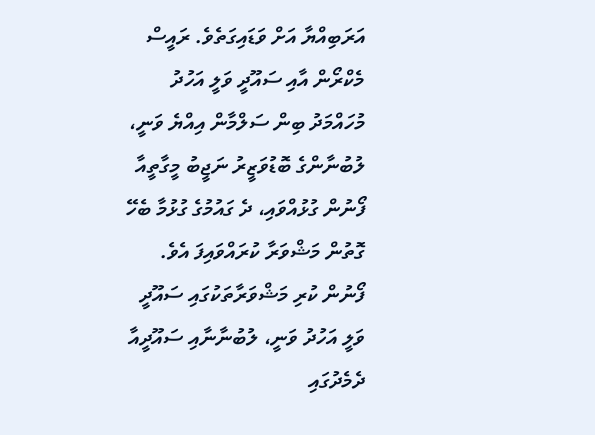އަރަބިއްޔާ އަށް ވަޑައިގަތެވެ. ރައީސް މެކްރޯން އާއި ސައޫދީ ވަލީ އަހުދު މުހައްމަދު ބިން ސަލްމާން އިއްޔެ ވަނީ، ލުބުނާންގެ ބޮޑުވަޒީރު ނަޖީބު މީގާތީއާ ފޯނުން ގުޅުއްވައި، ދެ ގައުމުގެ ގުޅުމާ ބެހޭ ގޮތުން މަޝްވަރާ ކުރައްވައިފަ އެވެ.
ފޯނުން ކުރި މަޝްވަރާތަކުގައި ސައޫދީ ވަލީ އަހުދު ވަނީ، ލުބުނާނާއި ސައޫދީއާ ދެމެދުގައި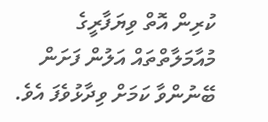ކުރިން އޮތް ވިޔަފާރީގެ މުއާމަލާތްތައް އަލުން ފަށަން ބޭނުންވާ ކަމަށް ވިދާޅުވެފަ އެވެ.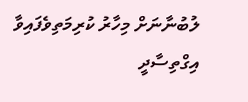ލުބުނާނަށް މިހާރު ކުރިމަތިވެފައިވާ އިގްތިސާދީ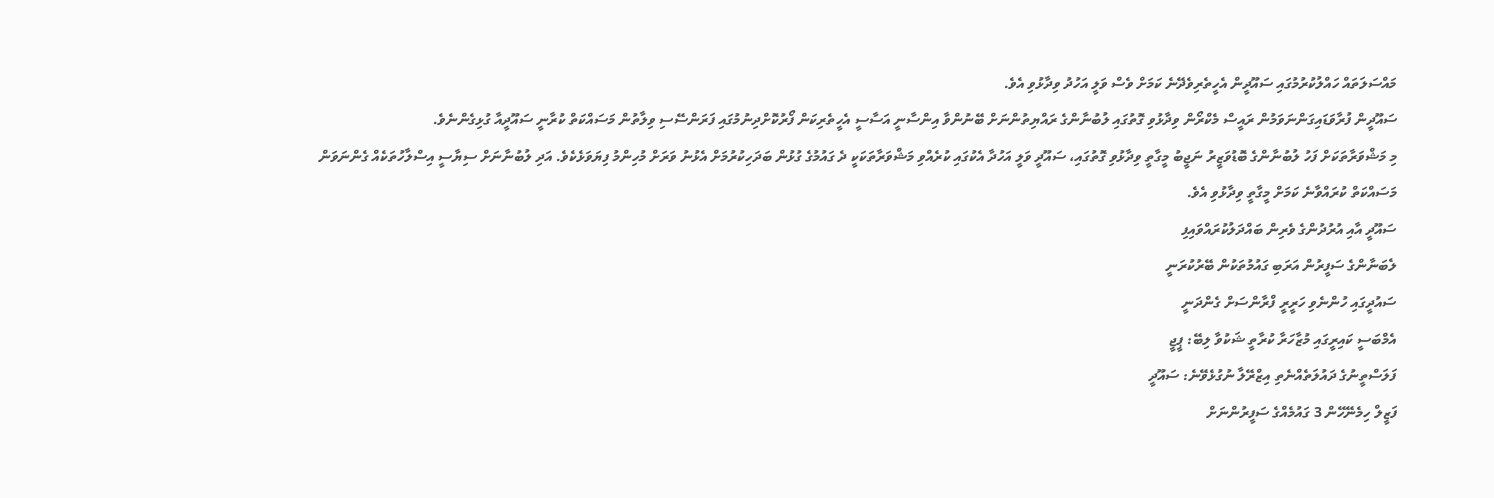މައްސަލަތައް ހައްލުކުރުމުގައި ސައޫދީން އެހީތެރިވެދޭނެ ކަމަށް ވެސް ވަލީ އަހުދު ވިދާޅުވި އެވެ.
ސައޫދީން ފުރާވަޑައިގަންނަވަމުން ރައީސް މެކްރޯން ވިދާޅުވި ގޮތުގައި ލުބުނާންގެ ރައްޔިތުންނަށް ބޭނުންވާ އިންސާނީ އަސާސީ އެހީތެރިކަން ފޯރުކޮށްދިނުމުގައި ފަރަންސޭސި ވިލާތުން މަސައްކަތް ކުރާނީ ސައޫދީއާ ގުޅިގެންނެވެ.
މި މަޝްވަރާތަކަށް ފަހު ލުބުނާންގެ ބޮޑުވަޒީރު ނަޖީބު މީގާތީ ވިދާޅުވި ގޮތުގައި، ސައޫދީ ވަލީ އަހުދާ އެކުގައި ކުރެއްވި މަޝްވަރާތަކަކީ ދެ ގައުމުގެ ގުޅުން ބަދަހިކުރުމަށް އެޅުނު ވަރަށް މުހިންމު ފިޔަވަޅެކެވެ. އަދި ލުބުނާނަށް ސިޔާސީ އިސްލާހުތަކެއް ގެންނަވަން މަސައްކަތް ކުރައްވާނެ ކަމަށް މީގާތީ ވިދާޅުވި އެވެ.
ސައޫދީ އާއި އުރުދުންގެ ވެރިން ބައްދަލުކުރައްވައިފި
ލެބަނާންގެ ސަފީރުން އަރަބި ގައުމުތަކުން ބޭރުކުރަނީ
ސައުދީގައި ހުންނެވި ހަރީރީ ފްރާންސަށް ގެންދަނީ
އެމްބަސީ ކައިރީގައި މުޒާހަރާ ކުރާތީ ޝަކުވާ ލިބޭ: ޕީޖީ
ފަލަސްތީނުގެ ދައުލަތެއްނެތި އިޒްރޭލާ ނުގުޅެވޭނެ: ސައޫދީ
ފަޒީލް ހިމެނޭހޭން 3 ގައުމެއްގެ ސަފީރުންނަށް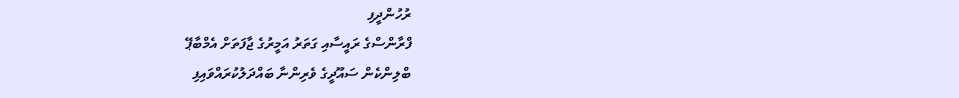ރުހުންދީފި
ފްރާންސްގެ ރައީސާއި ގަތަރު އަމީރުގެ ޖާފަތަށް އެމްބާޕޭ
ބްލިންކެން ސައޫދީގެ ވެރިންނާ ބައްދަލުކުރައްވައިފި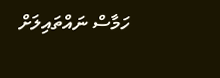ހަމާސް ނައްތައިލަށް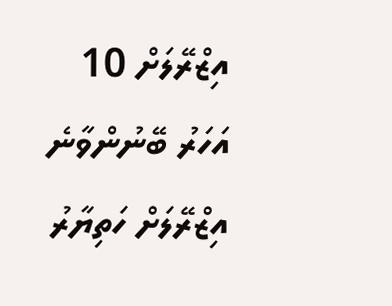އިޒްރޭލަށް 10 އަހަރު ބޭނުންވާނެ
އިޒްރޭލަށް ހަތިޔާރު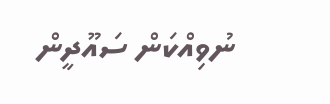ނުވިއްކަން ސައޫދީން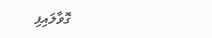ގޮވާލައިފި